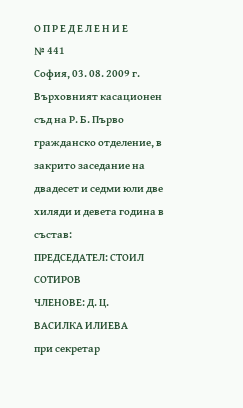О П Р Е Д Е Л Е Н И Е
№ 441
София, 03. 08. 2009 г.
Върховният касационен съд на Р. Б. Първо гражданско отделение, в закрито заседание на двадесет и седми юли две хиляди и девета година в състав:
ПРЕДСЕДАТЕЛ: СТОИЛ СОТИРОВ
ЧЛЕНОВЕ: Д. Ц.
ВАСИЛКА ИЛИЕВА
при секретар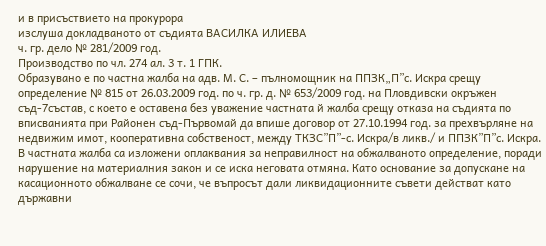и в присъствието на прокурора
изслуша докладваното от съдията ВАСИЛКА ИЛИЕВА
ч. гр. дело № 281/2009 год.
Производство по чл. 274 ал. 3 т. 1 ГПК.
Образувано е по частна жалба на адв. М. С. – пълномощник на ППЗК„П”с. Искра срещу определение № 815 от 26.03.2009 год. по ч. гр. д. № 653/2009 год. на Пловдивски окръжен съд-7състав, с което е оставена без уважение частната й жалба срещу отказа на съдията по вписванията при Районен съд-Първомай да впише договор от 27.10.1994 год. за прехвърляне на недвижим имот, кооперативна собственост, между ТКЗС”П”-с. Искра/в ликв./ и ППЗК”П”с. Искра.
В частната жалба са изложени оплаквания за неправилност на обжалваното определение, поради нарушение на материалния закон и се иска неговата отмяна. Като основание за допускане на касационното обжалване се сочи, че въпросът дали ликвидационните съвети действат като държавни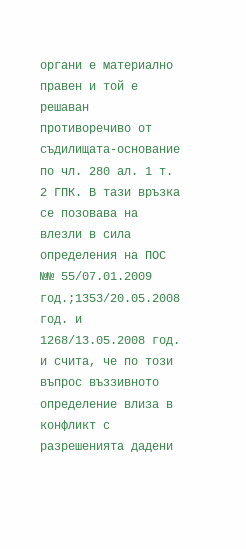органи е материално правен и той е решаван противоречиво от съдилищата-основание по чл. 280 ал. 1 т. 2 ГПК. В тази връзка се позовава на влезли в сила определения на ПОС №№ 55/07.01.2009 год.;1353/20.05.2008 год. и 1268/13.05.2008 год. и счита, че по този въпрос въззивното определение влиза в конфликт с разрешенията дадени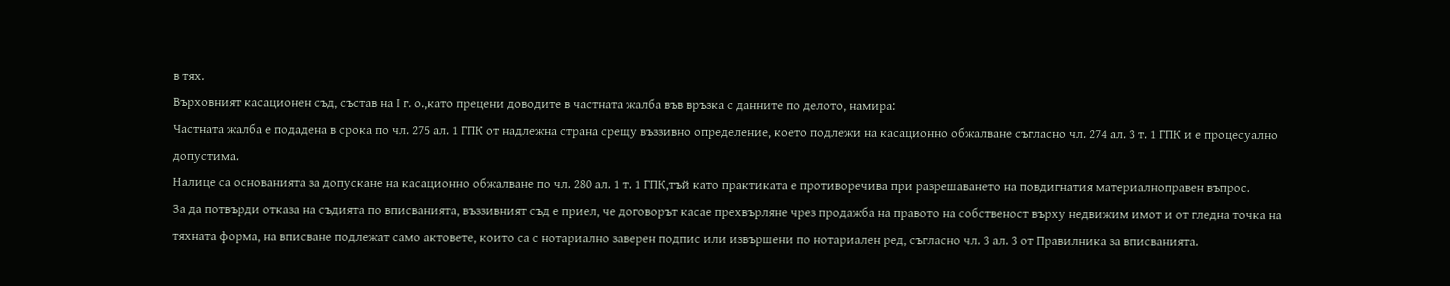в тях.
Върховният касационен съд, състав на І г. о.,като прецени доводите в частната жалба във връзка с данните по делото, намира:
Частната жалба е подадена в срока по чл. 275 ал. 1 ГПК от надлежна страна срещу въззивно определение, което подлежи на касационно обжалване съгласно чл. 274 ал. 3 т. 1 ГПК и е процесуално допустима.
Налице са основанията за допускане на касационно обжалване по чл. 280 ал. 1 т. 1 ГПК,тъй като практиката е противоречива при разрешаването на повдигнатия материалноправен въпрос.
За да потвърди отказа на съдията по вписванията, въззивният съд е приел, че договорът касае прехвърляне чрез продажба на правото на собственост върху недвижим имот и от гледна точка на тяхната форма, на вписване подлежат само актовете, които са с нотариално заверен подпис или извършени по нотариален ред, съгласно чл. 3 ал. 3 от Правилника за вписванията.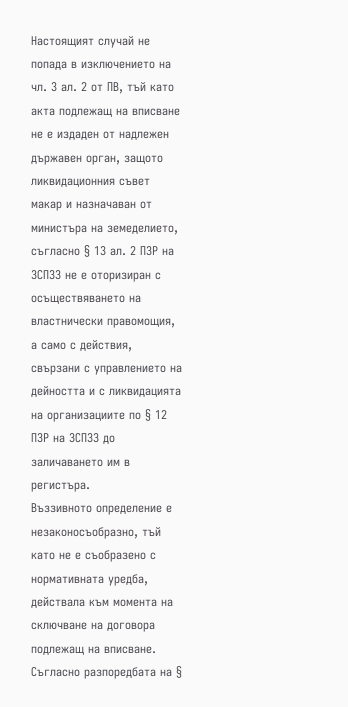Настоящият случай не попада в изключението на чл. 3 ал. 2 от ПВ, тъй като акта подлежащ на вписване не е издаден от надлежен държавен орган, защото ликвидационния съвет макар и назначаван от министъра на земеделието, съгласно § 13 ал. 2 ПЗР на ЗСПЗЗ не е оторизиран с осъществяването на властнически правомощия, а само с действия, свързани с управлението на дейността и с ликвидацията на организациите по § 12 ПЗР на ЗСПЗЗ до заличаването им в регистъра.
Въззивното определение е незаконосъобразно, тъй като не е съобразено с нормативната уредба, действала към момента на сключване на договора подлежащ на вписване. Съгласно разпоредбата на §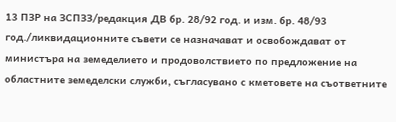13 ПЗР на ЗСПЗЗ/редакция ДВ бр. 28/92 год. и изм. бр. 48/93 год./ликвидационните съвети се назначават и освобождават от министъра на земеделието и продоволствието по предложение на областните земеделски служби, съгласувано с кметовете на съответните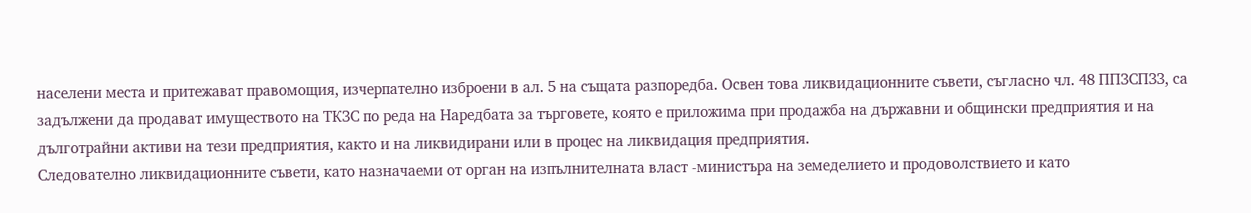населени места и притежават правомощия, изчерпателно изброени в ал. 5 на същата разпоредба. Освен това ликвидационните съвети, съгласно чл. 48 ППЗСПЗЗ, са задължени да продават имуществото на ТКЗС по реда на Наредбата за търговете, която е приложима при продажба на държавни и общински предприятия и на дълготрайни активи на тези предприятия, както и на ликвидирани или в процес на ликвидация предприятия.
Следователно ликвидационните съвети, като назначаеми от орган на изпълнителната власт -министъра на земеделието и продоволствието и като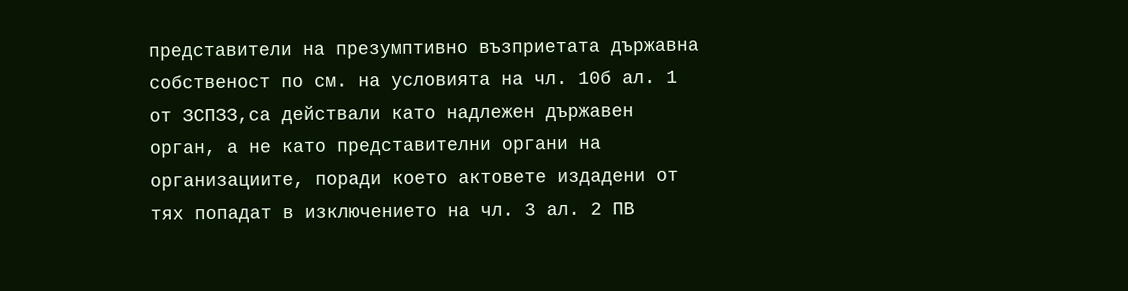представители на презумптивно възприетата държавна собственост по см. на условията на чл. 10б ал. 1 от ЗСПЗЗ,са действали като надлежен държавен орган, а не като представителни органи на организациите, поради което актовете издадени от тях попадат в изключението на чл. 3 ал. 2 ПВ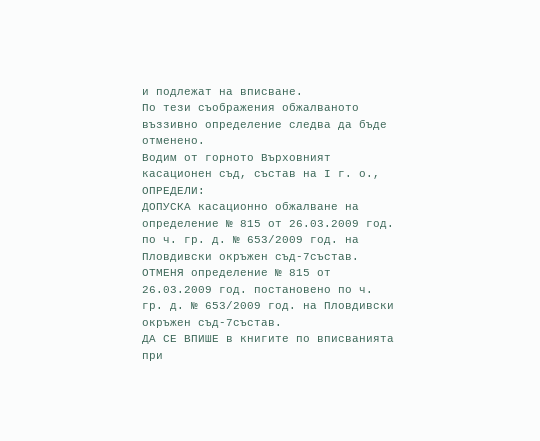и подлежат на вписване.
По тези съображения обжалваното въззивно определение следва да бъде отменено.
Водим от горното Върховният касационен съд, състав на І г. о.,
ОПРЕДЕЛИ:
ДОПУСКА касационно обжалване на определение № 815 от 26.03.2009 год. по ч. гр. д. № 653/2009 год. на Пловдивски окръжен съд-7състав.
ОТМЕНЯ определение № 815 от 26.03.2009 год. постановено по ч. гр. д. № 653/2009 год. на Пловдивски окръжен съд-7състав.
ДА СЕ ВПИШЕ в книгите по вписванията при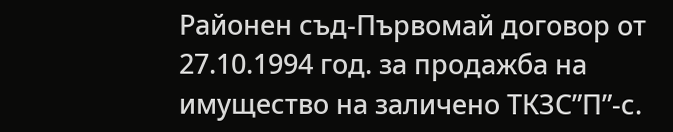Районен съд-Първомай договор от 27.10.1994 год. за продажба на имущество на заличено ТКЗС”П”-с.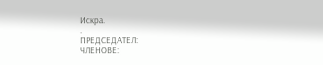Искра.
.
ПРЕДСЕДАТЕЛ:
ЧЛЕНОВЕ: